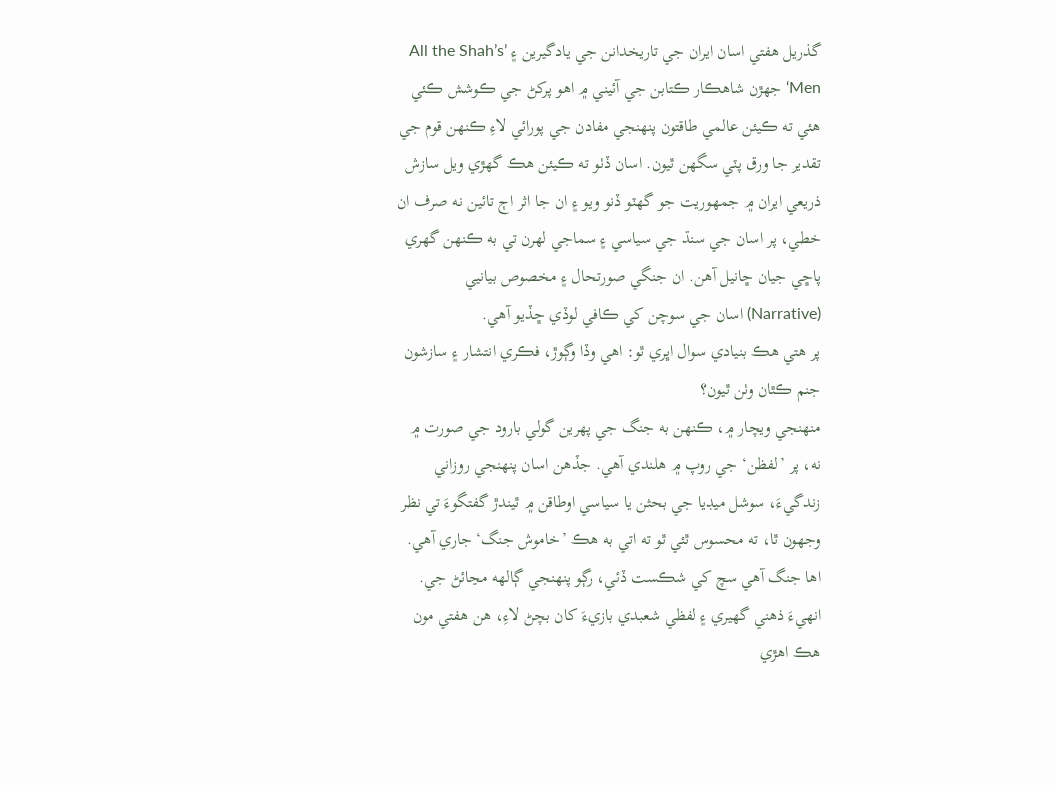گذريل هفتي اسان ايران جي تاريخدانن جي يادگيرين ۽ ’All the Shah’s Men‘ جهڙن شاهڪار ڪتابن جي آئيني ۾ اهو پرکڻ جي ڪوشش ڪئي هئي ته ڪيئن عالمي طاقتون پنهنجي مفادن جي پورائي لاءِ ڪنهن قوم جي تقدير جا ورق پٽي سگهن ٿيون. اسان ڏٺو ته ڪيئن هڪ گهڙي ويل سازش ذريعي ايران ۾ جمهوريت جو گهٽو ڏنو ويو ۽ ان جا اثر اڄ تائين نه صرف ان خطي، پر اسان جي سنڌ جي سياسي ۽ سماجي لهرن تي به ڪنهن گهري پاڇي جيان ڇانيل آهن. ان جنگي صورتحال ۽ مخصوص بيانيي (Narrative) اسان جي سوچن کي ڪافي لوڏي ڇڏيو آهي.
پر هتي هڪ بنيادي سوال اڀري ٿو: اهي وڏا وڳوڙ، فڪري انتشار ۽ سازشون جنم ڪٿان وٺن ٿيون؟
منهنجي ويچار ۾، ڪنهن به جنگ جي پهرين گولي بارود جي صورت ۾ نه، پر ’لفظن‘ جي روپ ۾ هلندي آهي. جڏهن اسان پنهنجي روزاني زندگيءَ، سوشل ميڊيا جي بحثن يا سياسي اوطاقن ۾ ٿيندڙ گفتگوءَ تي نظر وجهون ٿا، ته محسوس ٿئي ٿو ته اتي به هڪ ’خاموش جنگ‘ جاري آهي. اها جنگ آهي سچ کي شڪست ڏئي، رڳو پنهنجي ڳالهه مڃائڻ جي.
انهيءَ ذهني گهيري ۽ لفظي شعبدي بازيءَ کان بچڻ لاءِ، هن هفتي مون هڪ اهڙي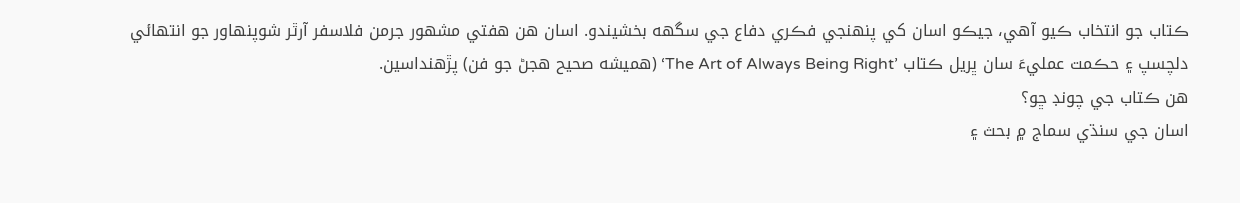ڪتاب جو انتخاب ڪيو آهي، جيڪو اسان کي پنهنجي فڪري دفاع جي سگهه بخشيندو. اسان هن هفتي مشهور جرمن فلاسفر آرٿر شوپنهاور جو انتهائي دلچسپ ۽ حڪمت عمليءَ سان ڀريل ڪتاب ’The Art of Always Being Right‘ (هميشه صحيح ھجڻ جو فن) پڙهنداسين.
هن ڪتاب جي چونڊ ڇو؟
اسان جي سنڌي سماج ۾ بحث ۽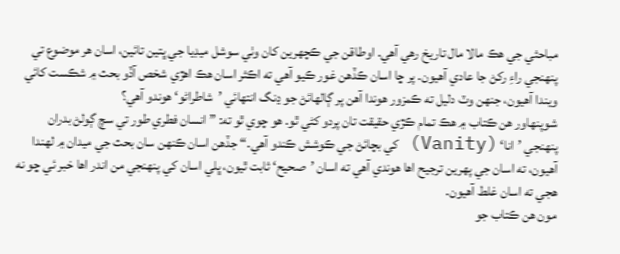مباحثي جي هڪ مالا مال تاريخ رهي آهي. اوطاقن جي ڪچهرين کان وٺي سوشل ميڊيا جي ڀتين تائين، اسان هر موضوع تي پنهنجي راءِ رکڻ جا عادي آهيون. پر ڇا اسان ڪڏهن غور ڪيو آهي ته اڪثر اسان هڪ اهڙي شخص آڏو بحث ۾ شڪست کائي ويندا آهيون، جنهن وٽ دليل ته ڪمزور هوندا آهن پر ڳالهائڻ جو ڍنگ انتهائي ’شاطراڻو‘ هوندو آهي؟
شوپنهاور هن ڪتاب ۾ هڪ تمام ڪڙي حقيقت تان پردو کڻي ٿو. هو چوي ٿو ته: ”انسان فطري طور تي سچ ڳولڻ بدران پنهنجي ’انا‘ (Vanity) کي بچائڻ جي ڪوشش ڪندو آهي.“ جڏهن اسان ڪنهن سان بحث جي ميدان ۾ لهندا آهيون، ته اسان جي پهرين ترجيح اها هوندي آهي ته اسان ’صحيح‘ ثابت ٿيون، ڀلي اسان کي پنهنجي من اندر اها خبر ئي ڇو نه هجي ته اسان غلط آهيون.
مون هن ڪتاب جو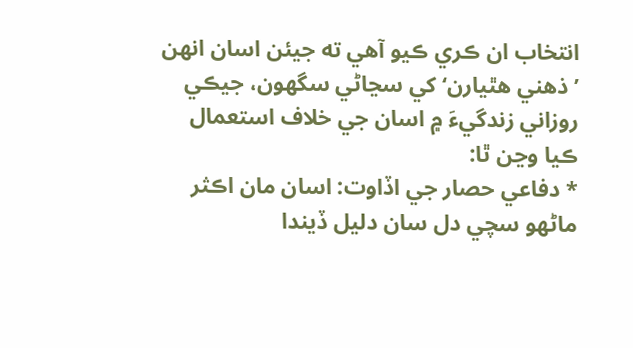انتخاب ان ڪري ڪيو آهي ته جيئن اسان انهن ’ذهني هٿيارن‘ کي سڃاڻي سگهون، جيڪي روزاني زندگيءَ ۾ اسان جي خلاف استعمال ڪيا وڃن ٿا:
* دفاعي حصار جي اڏاوت: اسان مان اڪثر ماڻهو سچي دل سان دليل ڏيندا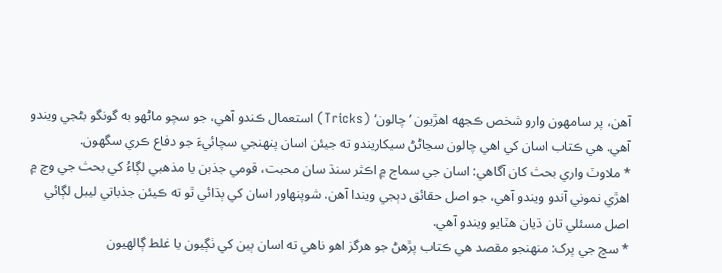آهن، پر سامهون وارو شخص ڪجهه اهڙيون ’چالون‘ (Tricks) استعمال ڪندو آهي، جو سچو ماڻهو به گونگو بڻجي ويندو آهي. هي ڪتاب اسان کي اهي چالون سڃاڻڻ سيکاريندو ته جيئن اسان پنهنجي سچائيءَ جو دفاع ڪري سگهون.
* ملاوٽ واري بحث کان آگاهي: اسان جي سماج ۾ اڪثر سنڌ سان محبت، قومي جذبن يا مذهبي لڳاءُ کي بحث جي وچ ۾ اهڙي نموني آندو ويندو آهي، جو اصل حقائق دٻجي ويندا آهن. شوپنهاور اسان کي ٻڌائي ٿو ته ڪيئن جذباتي ليبل لڳائي اصل مسئلي تان ڌيان هٽايو ويندو آهي.
* سچ جي پرک: منهنجو مقصد هي ڪتاب پڙهڻ جو هرگز اهو ناهي ته اسان ٻين کي ٺڳيون يا غلط ڳالهيون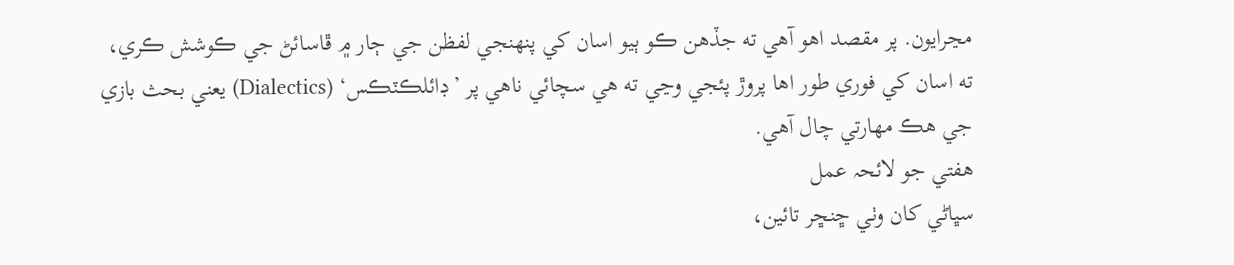مڃرايون. پر مقصد اهو آهي ته جڏهن ڪو ٻيو اسان کي پنهنجي لفظن جي ڄار ۾ ڦاسائڻ جي ڪوشش ڪري، ته اسان کي فوري طور اها پروڙ پئجي وڃي ته هي سچائي ناهي پر ’ڊائلڪٽڪس‘ (Dialectics) يعني بحث بازي جي هڪ مهارتي چال آهي.
هفتي جو لائحہ عمل
سڀاڻي کان وٺي ڇنڇر تائين،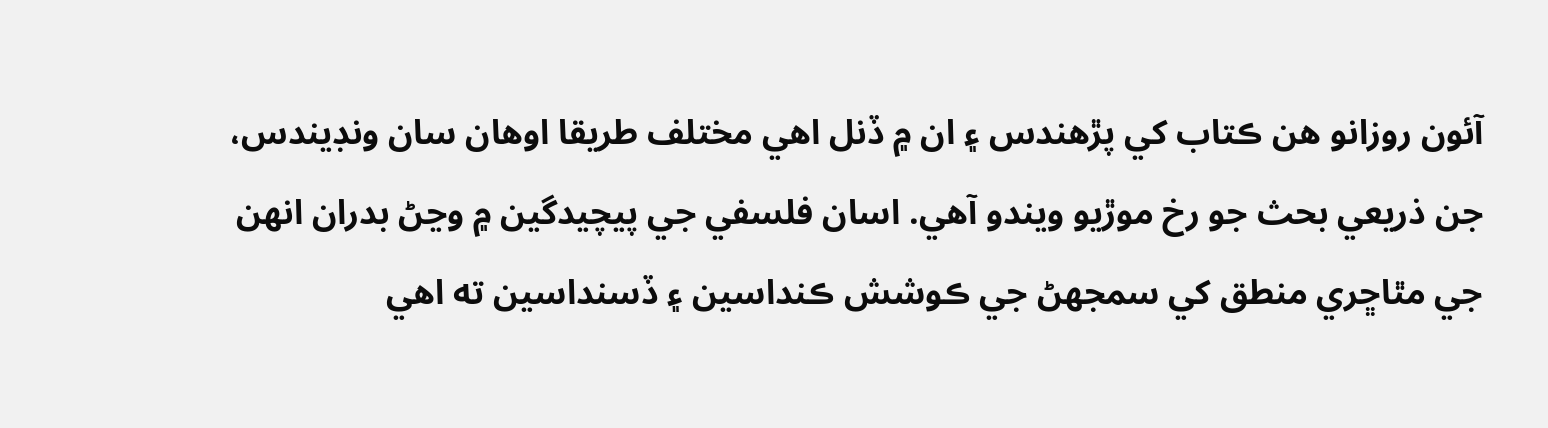آئون روزانو ھن ڪتاب کي پڙھندس ۽ ان ۾ ڏنل اھي مختلف طريقا اوھان سان ونڊيندس، جن ذريعي بحث جو رخ موڙيو ويندو آهي. اسان فلسفي جي پيچيدگين ۾ وڃڻ بدران انهن جي مٿاڇري منطق کي سمجهڻ جي ڪوشش ڪنداسين ۽ ڏسنداسين ته اهي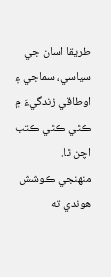طريقا اسان جي سياسي، سماجي ۽ اوطاقي زندگيءَ ۾ ڪٿي ڪٿي ڪتب اچن ٿا.
منهنجي ڪوشش هوندي ته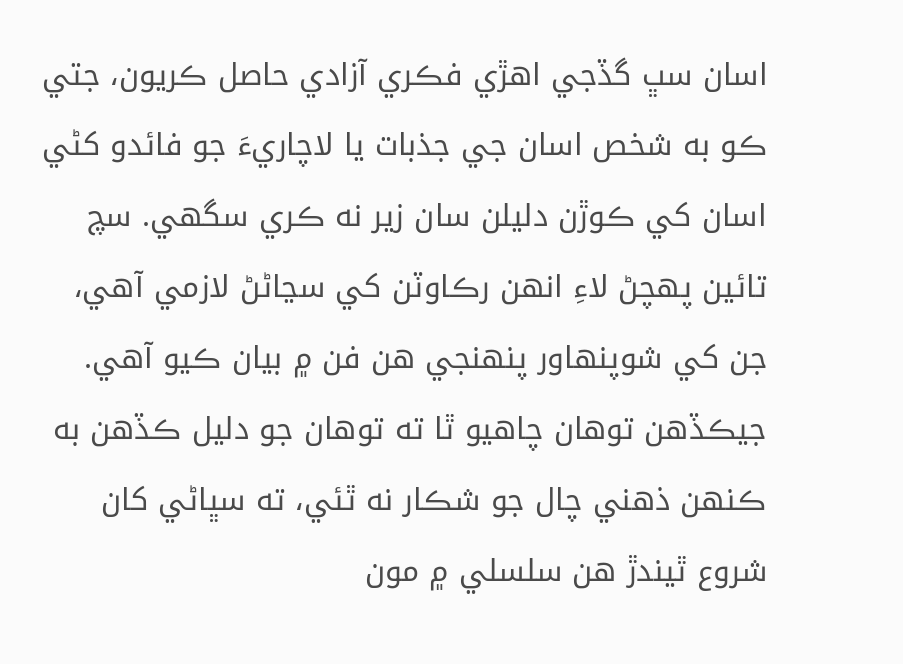اسان سڀ گڏجي اهڙي فڪري آزادي حاصل ڪريون، جتي ڪو به شخص اسان جي جذبات يا لاچاريءَ جو فائدو کڻي اسان کي ڪوڙن دليلن سان زير نه ڪري سگهي. سچ تائين پهچڻ لاءِ انهن رڪاوٽن کي سڃاڻڻ لازمي آهي، جن کي شوپنهاور پنهنجي هن فن ۾ بيان ڪيو آهي.
جيڪڏهن توهان چاهيو ٿا ته توهان جو دليل ڪڏهن به ڪنهن ذهني چال جو شڪار نه ٿئي، ته سڀاڻي کان شروع ٿيندڙ هن سلسلي ۾ مون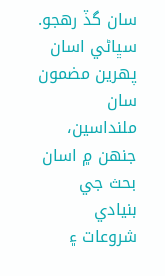سان گڏ رهجو.
سڀاڻي اسان پهرين مضمون سان ملنداسين، جنهن ۾ اسان بحث جي بنيادي شروعات ۽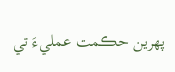پهرين حڪمت عمليءَ تي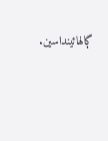ڳالهائينداسين.